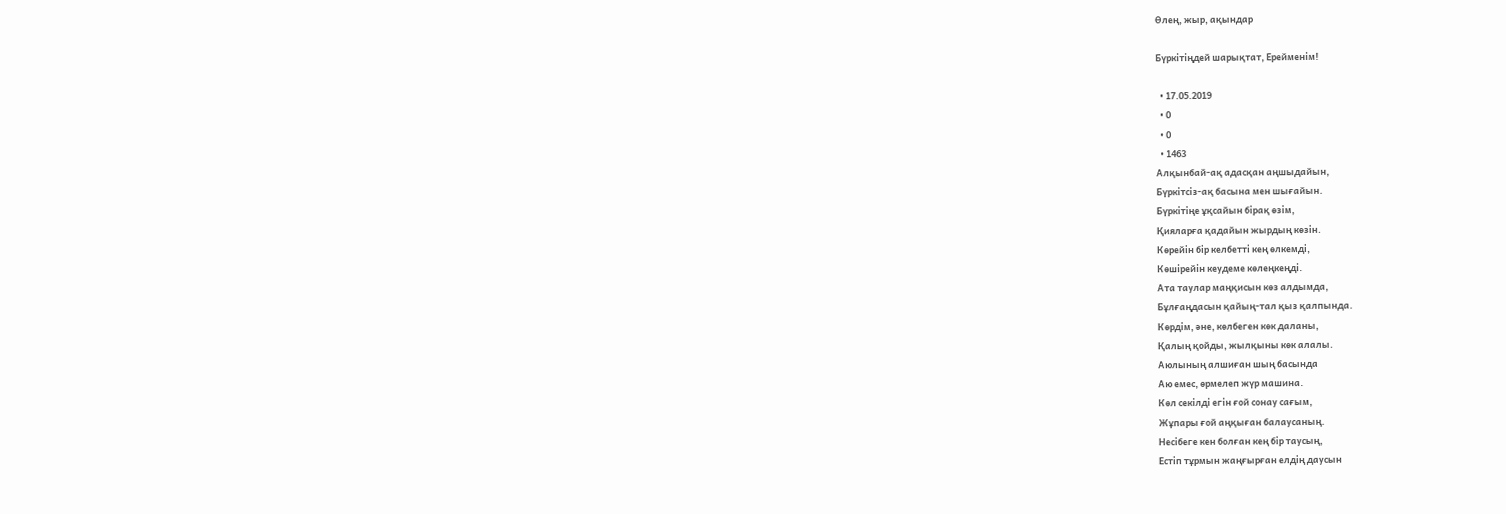Өлең, жыр, ақындар

Бүркітіңдей шарықтат, Ерейменім!

  • 17.05.2019
  • 0
  • 0
  • 1463
Алқынбай-ақ адасқан аңшыдайын,
Бүркітсіз-ақ басына мен шығайын.
Бүркітіңе ұқсайын бірақ өзім,
Қияларға қадайын жырдың көзін.
Көрейін бір келбетті кең өлкемді,
Көшірейін кеудеме көлеңкеңді.
Ата таулар маңқисын көз алдымда,
Бұлғаңдасын қайың-тал қыз қалпында.
Көрдім, әне, көлбеген көк даланы,
Қалың қойды, жылқыны көк алалы.
Аюлының алшиған шың басында
Аю емес, өрмелеп жүр машина.
Көл секілді егін ғой сонау сағым,
Жұпары ғой аңқыған балаусаның.
Несібеге кен болған кең бір таусың,
Естіп тұрмын жаңғырған елдің даусын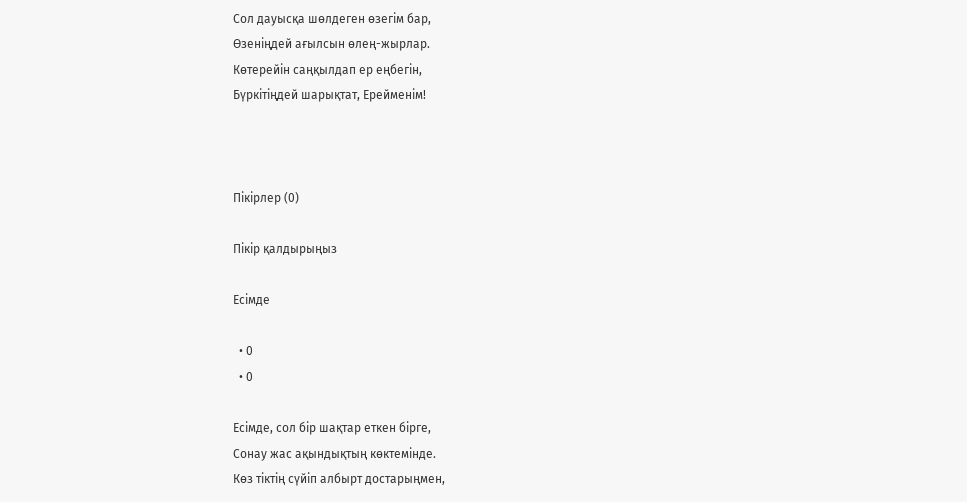Сол дауысқа шөлдеген өзегім бар,
Өзеніңдей ағылсын өлең-жырлар.
Көтерейін саңқылдап ер еңбегін,
Бүркітіңдей шарықтат, Ерейменім!



Пікірлер (0)

Пікір қалдырыңыз

Есімде

  • 0
  • 0

Есімде, сол бір шақтар еткен бірге,
Сонау жас ақындықтың көктемінде.
Көз тіктің сүйіп албырт достарыңмен,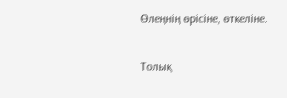Өлеңнің өрісіне, өткеліне.

Толық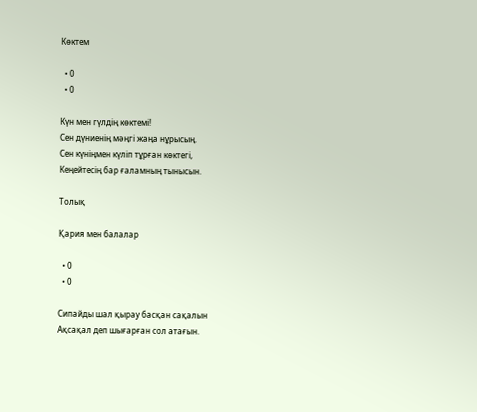Көктем

  • 0
  • 0

Күн мен гүлдің көктемі!
Сен дүниенің мәңгі жаңа нұрысың.
Сен күніңмен күліп тұрған көктегі,
Кеңейтесің бар ғаламның тынысын.

Толық

Қария мен балалар

  • 0
  • 0

Сипайды шал қырау басқан сақалын
Ақсақал деп шығарған сол атағын.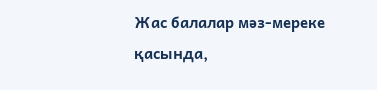Жас балалар мәз-мереке қасында,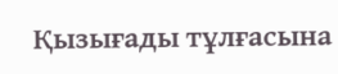Қызығады тұлғасына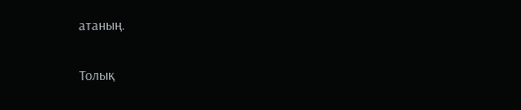атаның.

Толық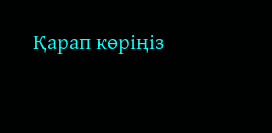Қарап көріңіз